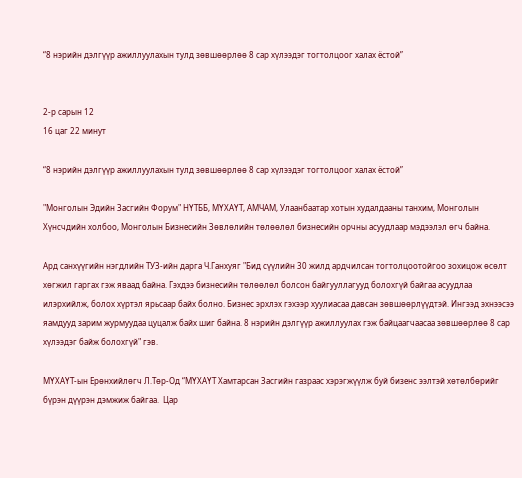“8 нэрийн дэлгүүр ажиллуулахын тулд зөвшөөрлөө 8 сар хүлээдэг тогтолцоог халах ёстой”


2-р сарын 12
16 цаг 22 минут

“8 нэрийн дэлгүүр ажиллуулахын тулд зөвшөөрлөө 8 сар хүлээдэг тогтолцоог халах ёстой”

"Монголын Эдийн Засгийн Форум" НҮТББ, МҮХАҮТ, АМЧАМ, Улаанбаатар хотын худалдааны танхим, Монголын Хүнсчдийн холбоо, Монголын Бизнесийн Зөвлөлийн төлөөлөл бизнесийн орчны асуудлаар мэдээлэл өгч байна.

Ард санхүүгийн нэгдлийн ТУЗ-ийн дарга Ч.Ганхуяг "Бид сүүлийн 30 жилд ардчилсан тогтолцоотойгоо зохицож өсөлт хөгжил гаргах гэж яваад байна. Гэхдээ бизнесийн төлөөлөл болсон байгууллагууд болохгүй байгаа асуудлаа илэрхийлж, болох хүртэл ярьсаар байх болно. Бизнес эрхлэх гэхээр хуулиасаа давсан зөвшөөрлүүдтэй. Ингээд эхнээсээ яамдууд зарим журмуудаа цуцалж байх шиг байна. 8 нэрийн дэлгүүр ажиллуулах гэж байцаагчаасаа зөвшөөрлөө 8 сар хүлээдэг байж болохгүй" гэв.

МҮХАҮТ-ын Ерөнхийлөгч Л.Төр-Од “МҮХАҮТ Хамтарсан Засгийн газраас хэрэгжүүлж буй бизенс ээлтэй хөтөлбөрийг бүрэн дүүрэн дэмжиж байгаа.  Цар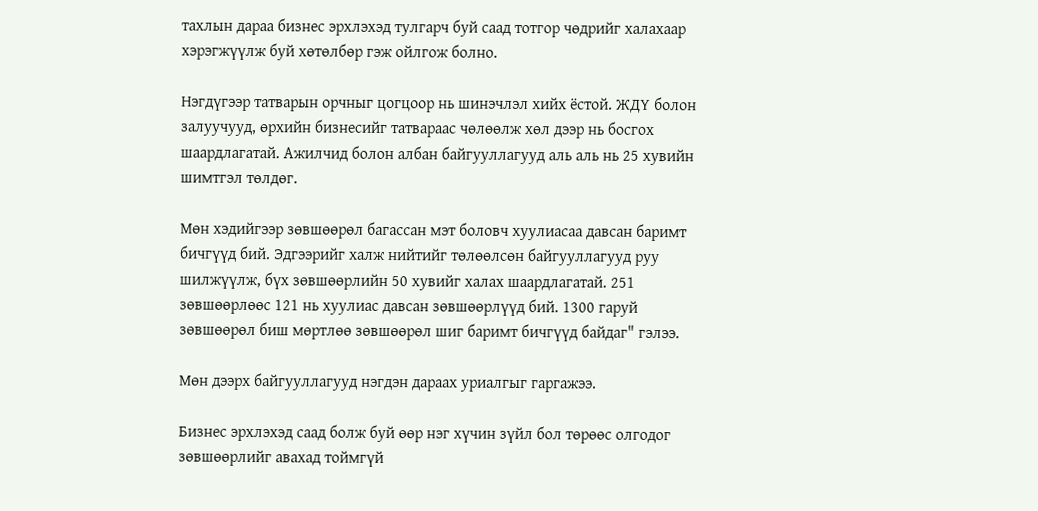тахлын дараа бизнес эрхлэхэд тулгарч буй саад тотгор чөдрийг халахаар хэрэгжүүлж буй хөтөлбөр гэж ойлгож болно.

Нэгдүгээр татварын орчныг цогцоор нь шинэчлэл хийх ёстой. ЖДҮ болон залуучууд, өрхийн бизнесийг татвараас чөлөөлж хөл дээр нь босгох шаардлагатай. Ажилчид болон албан байгууллагууд аль аль нь 25 хувийн шимтгэл төлдөг.

Мөн хэдийгээр зөвшөөрөл багассан мэт боловч хуулиасаа давсан баримт бичгүүд бий. Эдгээрийг халж нийтийг төлөөлсөн байгууллагууд руу шилжүүлж, бүх зөвшөөрлийн 50 хувийг халах шаардлагатай. 251 зөвшөөрлөөс 121 нь хуулиас давсан зөвшөөрлүүд бий. 1300 гаруй зөвшөөрөл биш мөртлөө зөвшөөрөл шиг баримт бичгүүд байдаг" гэлээ.

Мөн дээрх байгууллагууд нэгдэн дараах уриалгыг гаргажээ.

Бизнес эрхлэхэд саад болж буй өөр нэг хүчин зүйл бол төрөөс олгодог зөвшөөрлийг авахад тоймгүй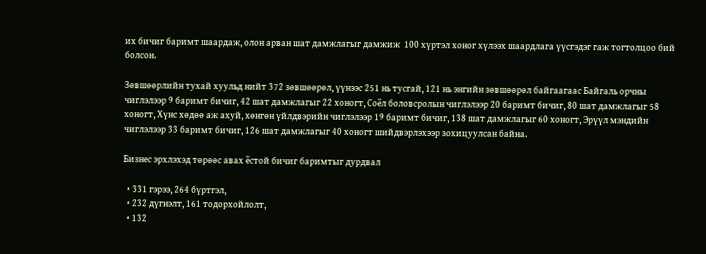их бичиг баримт шаардаж, олон арван шат дамжлагыг дамжиж  100 хүртэл хоног хүлээх шаардлага үүсгэдэг гаж тогтолцоо бий болсон.

Зөвшөөрлийн тухай хуульд нийт 372 зөвшөөрөл, үүнээс 251 нь тусгай, 121 нь энгийн зөвшөөрөл байгаагаас Байгаль орчны чиглэлээр 9 баримт бичиг, 42 шат дамжлагыг 22 хоногт, Соёл боловсролын чиглэлээр 20 баримт бичиг, 80 шат дамжлагыг 58 хоногт, Хүнс хөдөө аж ахуй, хөнгөн үйлдвэрийн чиглэлээр 19 баримт бичиг, 138 шат дамжлагыг 60 хоногт, Эрүүл мэндийн чиглэлээр 33 баримт бичиг, 126 шат дамжлагыг 40 хоногт шийдвэрлэхээр зохицуулсан байна.

Бизнес эрхлэхэд төрөөс авах ёстой бичиг баримтыг дурдвал

  • 331 гэрээ, 264 бүртгэл,
  • 232 дүгнэлт, 161 тодорхойлолт,
  • 132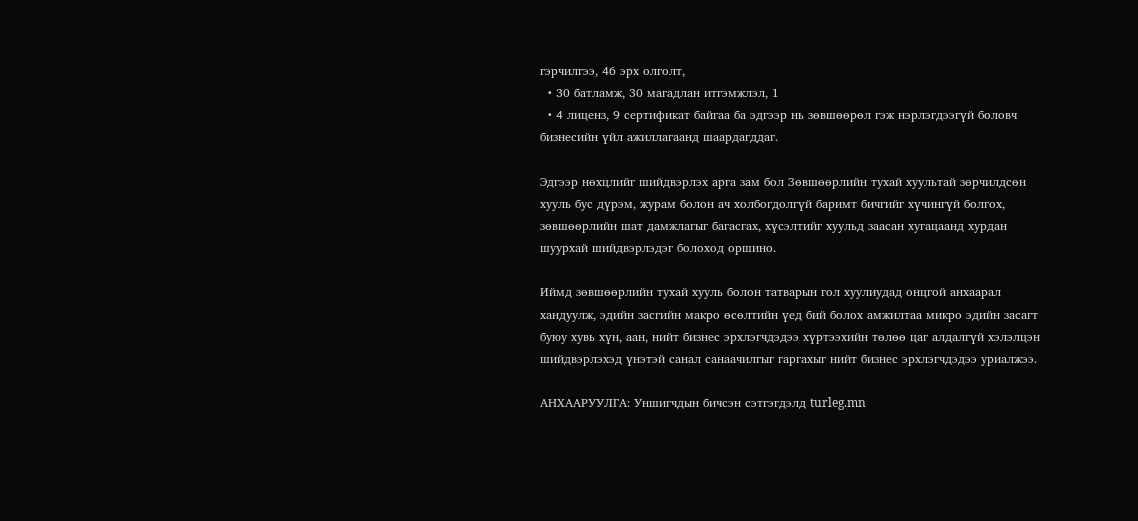гэрчилгээ, 46 эрх олголт,
  • 30 батламж, 30 магадлан итгэмжлэл, 1
  • 4 лиценз, 9 сертификат байгаа ба эдгээр нь зөвшөөрөл гэж нэрлэгдээгүй боловч бизнесийн үйл ажиллагаанд шаардагддаг.

Эдгээр нөхцлийг шийдвэрлэх арга зам бол Зөвшөөрлийн тухай хуультай зөрчилдсөн хууль бус дүрэм, журам болон ач холбогдолгүй баримт бичгийг хүчингүй болгох, зөвшөөрлийн шат дамжлагыг багасгах, хүсэлтийг хуульд заасан хугацаанд хурдан шуурхай шийдвэрлэдэг болоход оршино.

Иймд зөвшөөрлийн тухай хууль болон татварын гол хуулиудад онцгой анхаарал хандуулж, эдийн засгийн макро өсөлтийн үед бий болох амжилтаа микро эдийн засагт буюу хувь хүн, аан, нийт бизнес эрхлэгчдэдээ хүртээхийн төлөө цаг алдалгүй хэлэлцэн шийдвэрлэхэд үнэтэй санал санаачилгыг гаргахыг нийт бизнес эрхлэгчдэдээ уриалжээ.

АНХААРУУЛГА: Уншигчдын бичсэн сэтгэгдэлд turleg.mn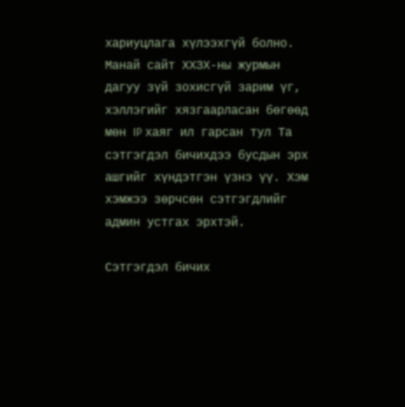хариуцлага хүлээхгүй болно. Манай сайт ХХЗХ-ны журмын дагуу зүй зохисгүй зарим үг, хэллэгийг хязгаарласан бөгөөд мөн IP хаяг ил гарсан тул Та сэтгэгдэл бичихдээ бусдын эрх ашгийг хүндэтгэн үзнэ үү. Хэм хэмжээ зөрчсөн сэтгэгдлийг админ устгах эрхтэй.

Сэтгэгдэл бичих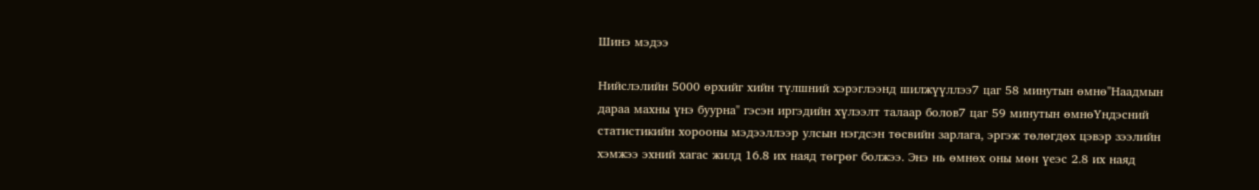Шинэ мэдээ

Нийслэлийн 5000 өрхийг хийн түлшний хэрэглээнд шилжүүллээ7 цаг 58 минутын өмнө"Наадмын дараа махны үнэ буурна" гэсэн иргэдийн хүлээлт талаар болов7 цаг 59 минутын өмнөҮндэсний статистикийн хорооны мэдээллээр улсын нэгдсэн төсвийн зарлага, эргэж төлөгдөх цэвэр зээлийн хэмжээ эхний хагас жилд 16.8 их наяд төгрөг болжээ. Энэ нь өмнөх оны мөн үеэс 2.8 их наяд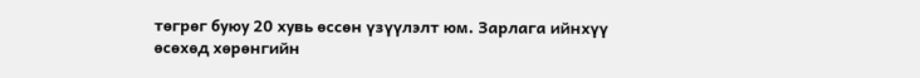төгрөг буюу 20 хувь өссөн үзүүлэлт юм. Зарлага ийнхүү өсөхөд хөрөнгийн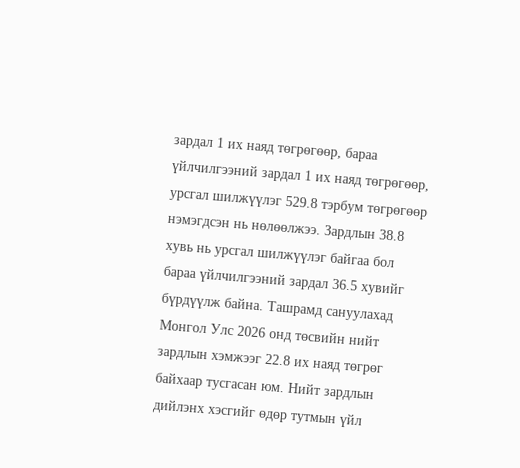зардал 1 их наяд төгрөгөөр, бараа үйлчилгээний зардал 1 их наяд төгрөгөөр, урсгал шилжүүлэг 529.8 тэрбум төгрөгөөр нэмэгдсэн нь нөлөөлжээ. Зардлын 38.8 хувь нь урсгал шилжүүлэг байгаа бол бараа үйлчилгээний зардал 36.5 хувийг бүрдүүлж байна. Ташрамд сануулахад Монгол Улс 2026 онд төсвийн нийт зардлын хэмжээг 22.8 их наяд төгрөг байхаар тусгасан юм. Нийт зардлын дийлэнх хэсгийг өдөр тутмын үйл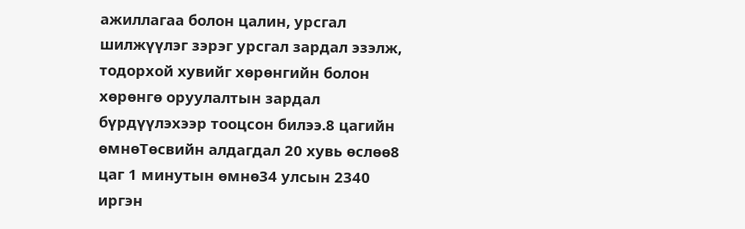ажиллагаа болон цалин, урсгал шилжүүлэг зэрэг урсгал зардал эзэлж, тодорхой хувийг хөрөнгийн болон хөрөнгө оруулалтын зардал бүрдүүлэхээр тооцсон билээ.8 цагийн өмнөТөсвийн алдагдал 20 хувь өслөө8 цаг 1 минутын өмнө34 улсын 2340 иргэн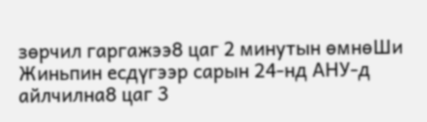зөрчил гаргажээ8 цаг 2 минутын өмнөШи Жиньпин есдүгээр сарын 24-нд АНУ-д айлчилна8 цаг 3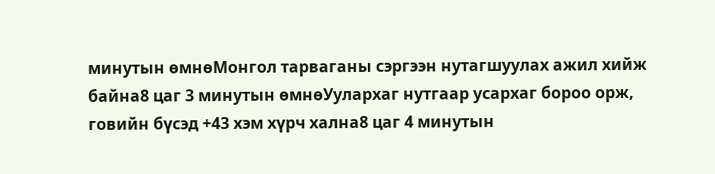минутын өмнөМонгол тарваганы сэргээн нутагшуулах ажил хийж байна8 цаг 3 минутын өмнөУулархаг нутгаар усархаг бороо орж, говийн бүсэд +43 хэм хүрч хална8 цаг 4 минутын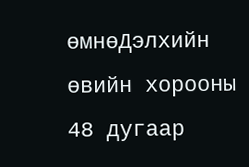өмнөДэлхийн өвийн хорооны 48 дугаар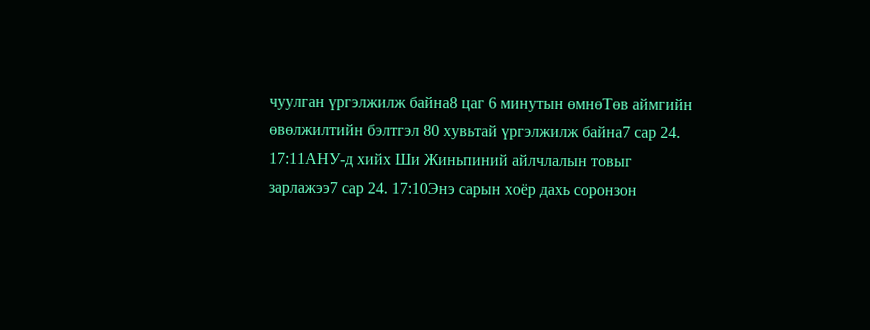чуулган үргэлжилж байна8 цаг 6 минутын өмнөТөв аймгийн өвөлжилтийн бэлтгэл 80 хувьтай үргэлжилж байна7 сар 24. 17:11АНУ-д хийх Ши Жиньпиний айлчлалын товыг зарлажээ7 сар 24. 17:10Энэ сарын хоёр дахь соронзон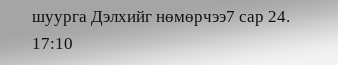шуурга Дэлхийг нөмөрчээ7 сар 24. 17:10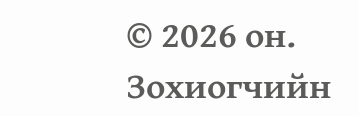© 2026 он. Зохиогчийн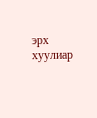эрх хуулиар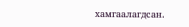хамгаалагдсан.